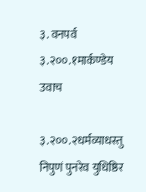३. वनपर्व
३.२००.१मार्कण्डेय उवाच

३.२००.२धर्मव्याधस्तु निपुणं पुनरेव युधिष्ठिर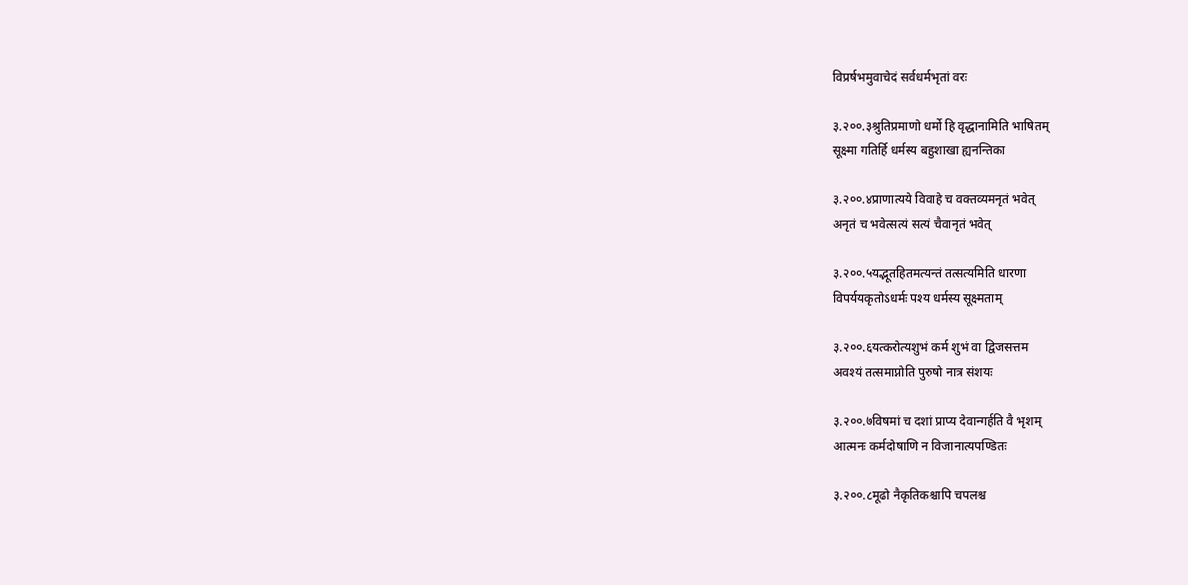विप्रर्षभमुवाचेदं सर्वधर्मभृतां वरः

३.२००.३श्रुतिप्रमाणो धर्मो हि वृद्धानामिति भाषितम्
सूक्ष्मा गतिर्हि धर्मस्य बहुशाखा ह्यनन्तिका

३.२००.४प्राणात्यये विवाहे च वक्तव्यमनृतं भवेत्
अनृतं च भवेत्सत्यं सत्यं चैवानृतं भवेत्

३.२००.५यद्भूतहितमत्यन्तं तत्सत्यमिति धारणा
विपर्ययकृतोऽधर्मः पश्य धर्मस्य सूक्ष्मताम्

३.२००.६यत्करोत्यशुभं कर्म शुभं वा द्विजसत्तम
अवश्यं तत्समाप्नोति पुरुषो नात्र संशयः

३.२००.७विषमां च दशां प्राप्य देवान्गर्हति वै भृशम्
आत्मनः कर्मदोषाणि न विजानात्यपण्डितः

३.२००.८मूढो नैकृतिकश्चापि चपलश्च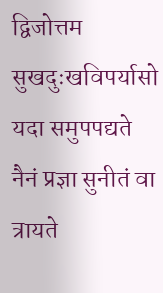द्विजोत्तम
सुखदुःखविपर्यासो यदा समुपपद्यते
नैनं प्रज्ञा सुनीतं वा त्रायते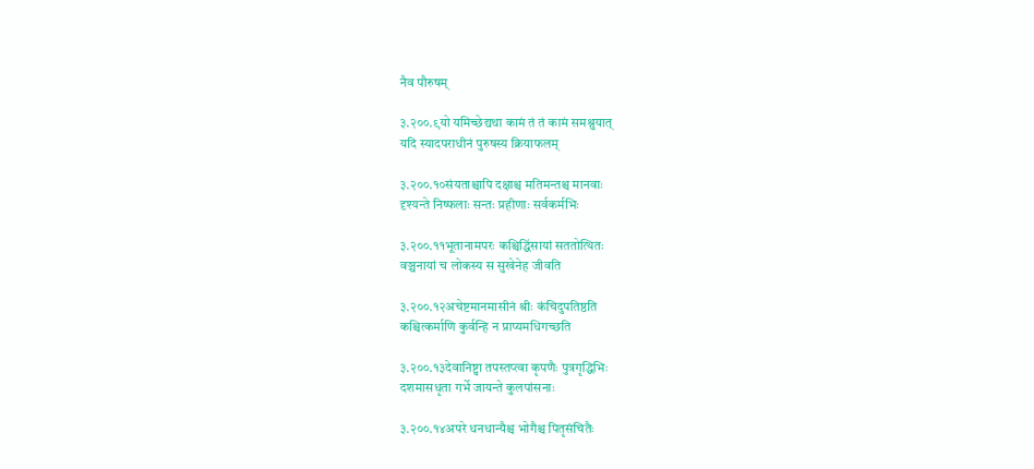नैव पौरुषम्

३.२००.९यो यमिच्छेद्यथा कामं तं तं कामं समश्नुयात्
यदि स्यादपराधीनं पुरुषस्य क्रियाफलम्

३.२००.१०संयताश्चापि दक्षाश्च मतिमन्तश्च मानवाः
दृश्यन्ते निष्फलाः सन्तः प्रहीणाः सर्वकर्मभिः

३.२००.११भूतानामपरः कश्चिद्धिंसायां सततोत्थितः
वञ्चनायां च लोकस्य स सुखेनेह जीवति

३.२००.१२अचेष्टमानमासीनं श्रीः कंचिदुपतिष्ठति
कश्चित्कर्माणि कुर्वन्हि न प्राप्यमधिगच्छति

३.२००.१३देवानिष्ट्वा तपस्तप्त्वा कृपणैः पुत्रगृद्धिभिः
दशमासधृता गर्भे जायन्ते कुलपांसनाः

३.२००.१४अपरे धनधान्यैश्च भोगैश्च पितृसंचितैः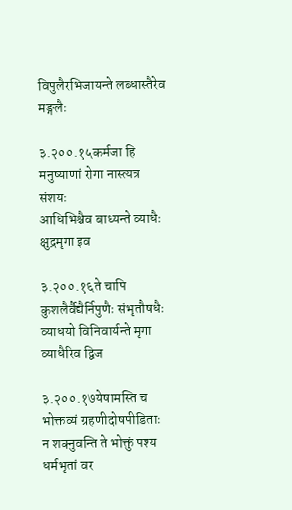विपुलैरभिजायन्ते लब्धास्तैरेव मङ्गलैः

३.२००.१५कर्मजा हि मनुष्याणां रोगा नास्त्यत्र संशयः
आधिभिश्चैव बाध्यन्ते व्याधैः क्षुद्रमृगा इव

३.२००.१६ते चापि कुशलैर्वैद्यैर्निपुणैः संभृतौषधैः
व्याधयो विनिवार्यन्ते मृगा व्याधैरिव द्विज

३.२००.१७येषामस्ति च भोक्तव्यं ग्रहणीदोषपीडिताः
न शक्नुवन्ति ते भोक्तुं पश्य धर्मभृतां वर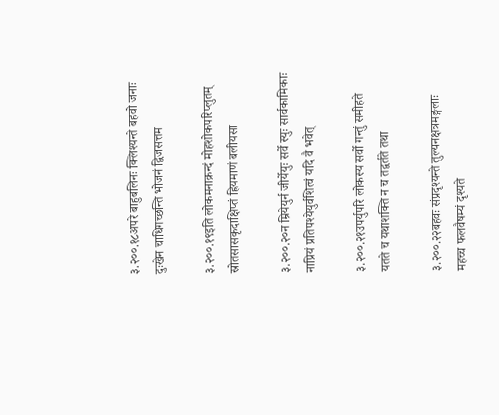३.२००.१८अपरे बाहुबलिनः क्लिश्यन्ते बहवो जनाः
दुःखेन चाधिगच्छन्ति भोजनं द्विजसत्तम

३.२००.१९इति लोकमनाक्रन्दं मोहशोकपरिप्लुतम्
स्रोतसासकृदाक्षिप्तं ह्रियमाणं बलीयसा

३.२००.२०न म्रियेयुर्न जीर्येयुः सर्वे स्युः सार्वकामिकाः
नाप्रियं प्रतिपश्येयुर्वशित्वं यदि वै भवेत्

३.२००.२१उपर्युपरि लोकस्य सर्वो गन्तुं समीहते
यतते च यथाशक्ति न च तद्वर्तते तथा

३.२००.२२बहवः संप्रदृश्यन्ते तुल्यनक्षत्रमङ्गलाः
महच्च फलवैषम्यं दृश्यते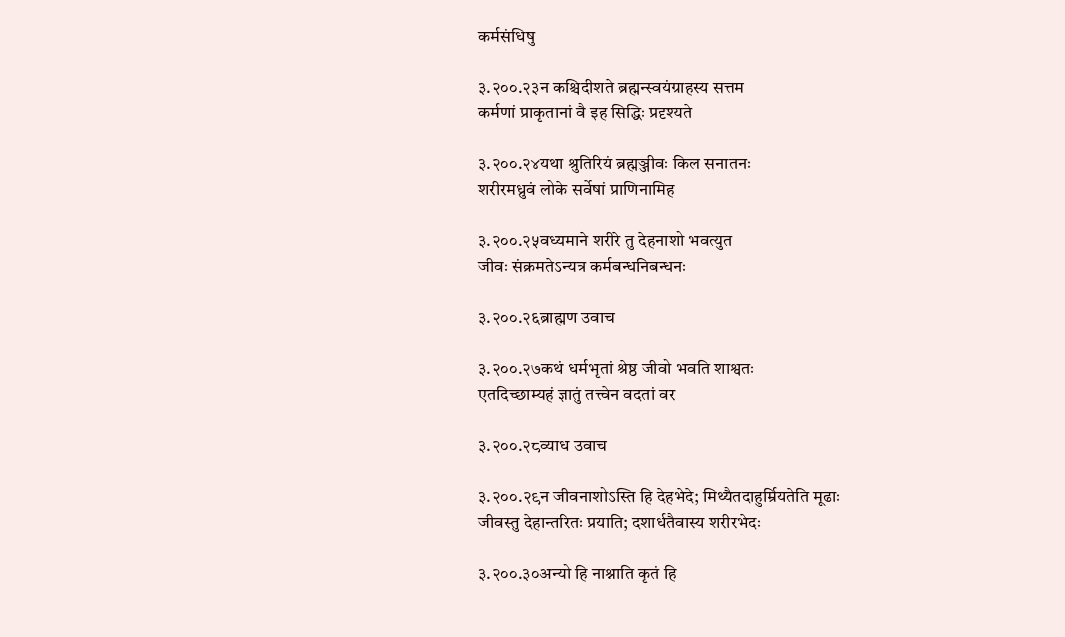कर्मसंधिषु

३.२००.२३न कश्चिदीशते ब्रह्मन्स्वयंग्राहस्य सत्तम
कर्मणां प्राकृतानां वै इह सिद्धिः प्रदृश्यते

३.२००.२४यथा श्रुतिरियं ब्रह्मञ्जीवः किल सनातनः
शरीरमध्रुवं लोके सर्वेषां प्राणिनामिह

३.२००.२५वध्यमाने शरीरे तु देहनाशो भवत्युत
जीवः संक्रमतेऽन्यत्र कर्मबन्धनिबन्धनः

३.२००.२६ब्राह्मण उवाच

३.२००.२७कथं धर्मभृतां श्रेष्ठ जीवो भवति शाश्वतः
एतदिच्छाम्यहं ज्ञातुं तत्त्वेन वदतां वर

३.२००.२८व्याध उवाच

३.२००.२९न जीवनाशोऽस्ति हि देहभेदे; मिथ्यैतदाहुर्म्रियतेति मूढाः
जीवस्तु देहान्तरितः प्रयाति; दशार्धतैवास्य शरीरभेदः

३.२००.३०अन्यो हि नाश्नाति कृतं हि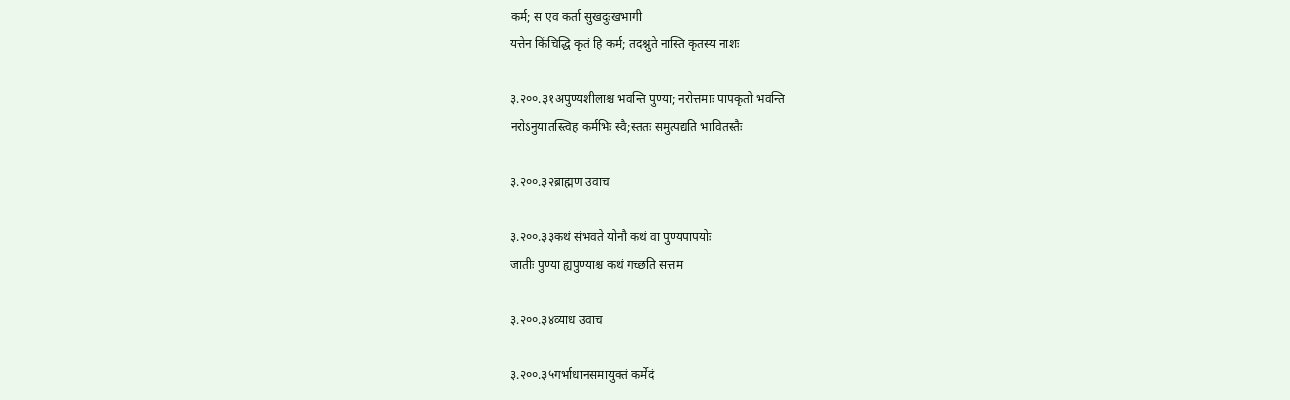कर्म; स एव कर्ता सुखदुःखभागी
यत्तेन किंचिद्धि कृतं हि कर्म; तदश्नुते नास्ति कृतस्य नाशः

३.२००.३१अपुण्यशीलाश्च भवन्ति पुण्या; नरोत्तमाः पापकृतो भवन्ति
नरोऽनुयातस्त्विह कर्मभिः स्वै;स्ततः समुत्पद्यति भावितस्तैः

३.२००.३२ब्राह्मण उवाच

३.२००.३३कथं संभवते योनौ कथं वा पुण्यपापयोः
जातीः पुण्या ह्यपुण्याश्च कथं गच्छति सत्तम

३.२००.३४व्याध उवाच

३.२००.३५गर्भाधानसमायुक्तं कर्मेदं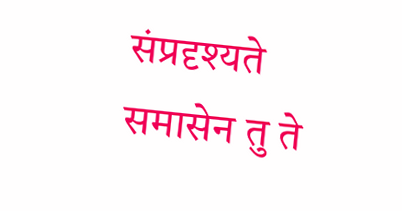संप्रदृश्यते
समासेन तु ते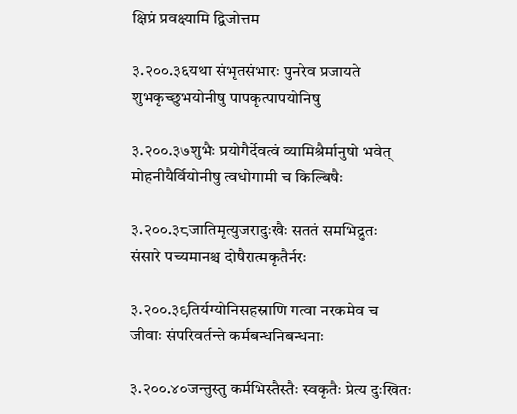क्षिप्रं प्रवक्ष्यामि द्विजोत्तम

३.२००.३६यथा संभृतसंभारः पुनरेव प्रजायते
शुभकृच्छुभयोनीषु पापकृत्पापयोनिषु

३.२००.३७शुभैः प्रयोगैर्देवत्वं व्यामिश्रैर्मानुषो भवेत्
मोहनीयैर्वियोनीषु त्वधोगामी च किल्बिषैः

३.२००.३८जातिमृत्युजरादुःखैः सततं समभिद्रुतः
संसारे पच्यमानश्च दोषैरात्मकृतैर्नरः

३.२००.३९तिर्यग्योनिसहस्राणि गत्वा नरकमेव च
जीवाः संपरिवर्तन्ते कर्मबन्धनिबन्धनाः

३.२००.४०जन्तुस्तु कर्मभिस्तैस्तैः स्वकृतैः प्रेत्य दुःखितः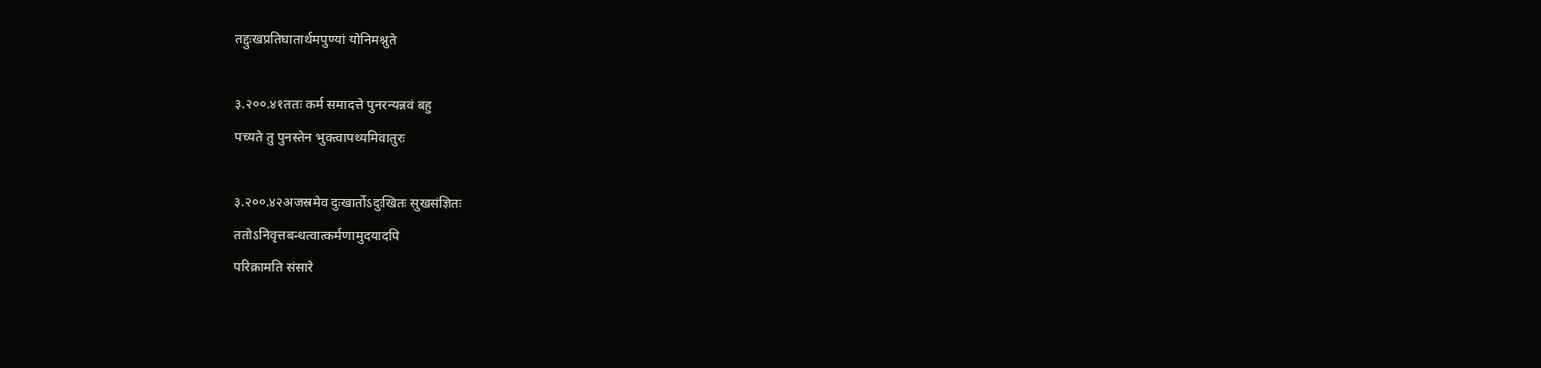तद्दुःखप्रतिघातार्थमपुण्यां योनिमश्नुते

३.२००.४१ततः कर्म समादत्ते पुनरन्यन्नवं बहु
पच्यते तु पुनस्तेन भुक्त्वापथ्यमिवातुरः

३.२००.४२अजस्रमेव दुःखार्तोऽदुःखितः सुखसंज्ञितः
ततोऽनिवृत्तबन्धत्वात्कर्मणामुदयादपि
परिक्रामति संसारे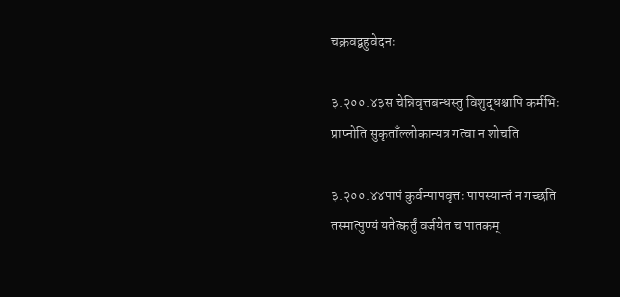चक्रवद्बहुवेदनः

३.२००.४३स चेन्निवृत्तबन्धस्तु विशुद्धश्चापि कर्मभिः
प्राप्नोति सुकृताँल्लोकान्यत्र गत्वा न शोचति

३.२००.४४पापं कुर्वन्पापवृत्तः पापस्यान्तं न गच्छति
तस्मात्पुण्यं यतेत्कर्तुं वर्जयेत च पातकम्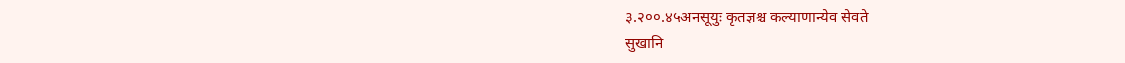३.२००.४५अनसूयुः कृतज्ञश्च कल्याणान्येव सेवते
सुखानि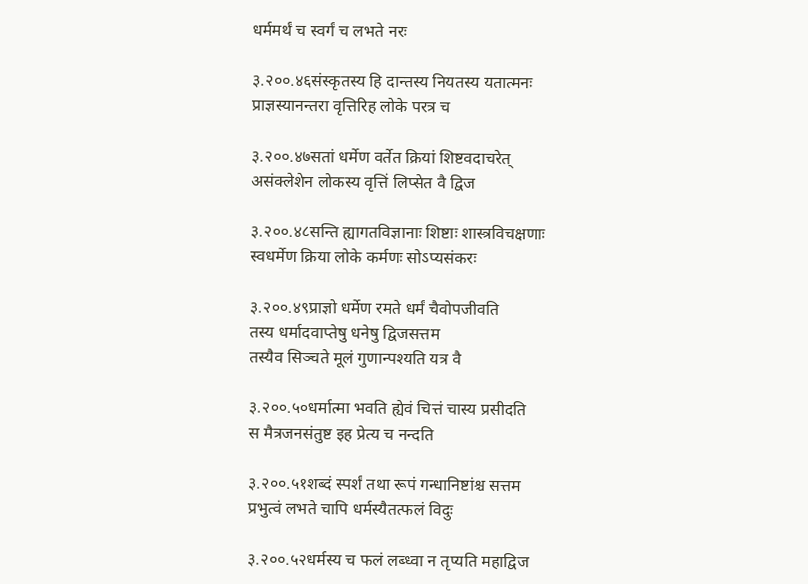धर्ममर्थं च स्वर्गं च लभते नरः

३.२००.४६संस्कृतस्य हि दान्तस्य नियतस्य यतात्मनः
प्राज्ञस्यानन्तरा वृत्तिरिह लोके परत्र च

३.२००.४७सतां धर्मेण वर्तेत क्रियां शिष्टवदाचरेत्
असंक्लेशेन लोकस्य वृत्तिं लिप्सेत वै द्विज

३.२००.४८सन्ति ह्यागतविज्ञानाः शिष्टाः शास्त्रविचक्षणाः
स्वधर्मेण क्रिया लोके कर्मणः सोऽप्यसंकरः

३.२००.४९प्राज्ञो धर्मेण रमते धर्मं चैवोपजीवति
तस्य धर्मादवाप्तेषु धनेषु द्विजसत्तम
तस्यैव सिञ्चते मूलं गुणान्पश्यति यत्र वै

३.२००.५०धर्मात्मा भवति ह्येवं चित्तं चास्य प्रसीदति
स मैत्रजनसंतुष्ट इह प्रेत्य च नन्दति

३.२००.५१शब्दं स्पर्शं तथा रूपं गन्धानिष्टांश्च सत्तम
प्रभुत्वं लभते चापि धर्मस्यैतत्फलं विदुः

३.२००.५२धर्मस्य च फलं लब्ध्वा न तृप्यति महाद्विज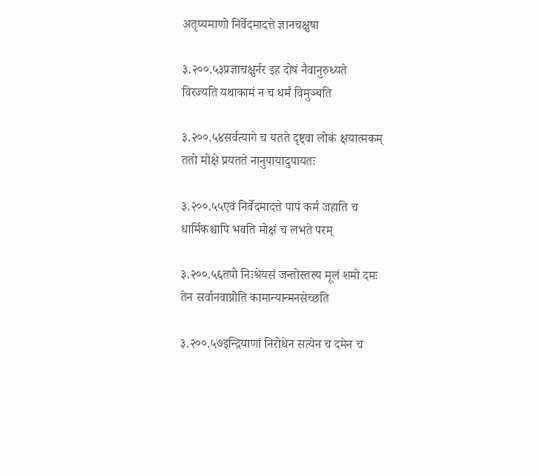अतृप्यमाणो निर्वेदमादत्ते ज्ञानचक्षुषा

३.२००.५३प्रज्ञाचक्षुर्नर इह दोषं नैवानुरुध्यते
विरज्यति यथाकामं न च धर्मं विमुञ्चति

३.२००.५४सर्वत्यागे च यतते दृष्ट्वा लोकं क्षयात्मकम्
ततो मोक्षे प्रयतते नानुपायादुपायतः

३.२००.५५एवं निर्वेदमादत्ते पापं कर्म जहाति च
धार्मिकश्चापि भवति मोक्षं च लभते परम्

३.२००.५६तपो निःश्रेयसं जन्तोस्तस्य मूलं शमो दमः
तेन सर्वानवाप्नोति कामान्यान्मनसेच्छति

३.२००.५७इन्द्रियाणां निरोधेन सत्येन च दमेन च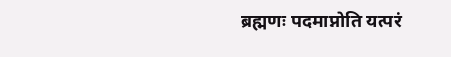ब्रह्मणः पदमाप्नोति यत्परं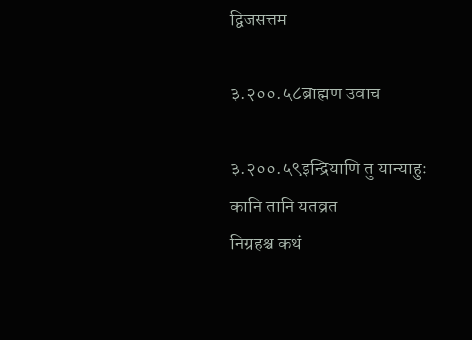द्विजसत्तम

३.२००.५८ब्राह्मण उवाच

३.२००.५९इन्द्रियाणि तु यान्याहुः कानि तानि यतव्रत
निग्रहश्च कथं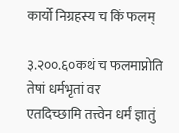कार्यो निग्रहस्य च किं फलम्

३.२००.६०कथं च फलमाप्नोति तेषां धर्मभृतां वर
एतदिच्छामि तत्त्वेन धर्मं ज्ञातुं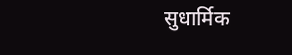सुधार्मिक